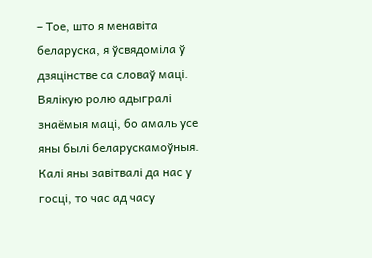– Тое, што я менавіта беларуска, я ўсвядоміла ў дзяцінстве са словаў маці. Вялікую ролю адыгралі знаёмыя маці, бо амаль усе яны былі беларускамоўныя. Калі яны завітвалі да нас у госці, то час ад часу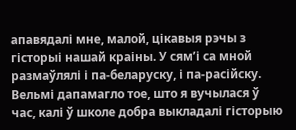апавядалі мне, малой, цікавыя рэчы з гісторыі нашай краіны. У сям’і са мной размаўлялі і па-беларуску, і па-расійску.
Вельмі дапамагло тое, што я вучылася ў час, калі ў школе добра выкладалі гісторыю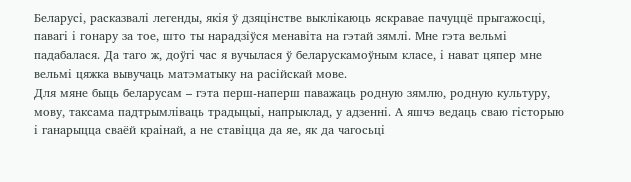Беларусі, расказвалі легенды, якія ў дзяцінстве выклікаюць яскравае пачуццё прыгажосці, павагі і гонару за тое, што ты нарадзіўся менавіта на гэтай зямлі. Мне гэта вельмі падабалася. Да таго ж, доўгі час я вучылася ў беларускамоўным класе, і нават цяпер мне вельмі цяжка вывучаць матэматыку на расійскай мове.
Для мяне быць беларусам – гэта перш-наперш паважаць родную зямлю, родную культуру, мову, таксама падтрымліваць традыцыі, напрыклад, у адзенні. А яшчэ ведаць сваю гісторыю і ганарыцца сваёй краінай, а не ставіцца да яе, як да чагосьці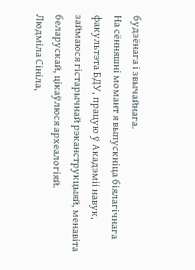будзёнага і звычайнага.
На сённяшні момант я выпускніца біялагічнага факультэта БДУ, працую ў Акадэміі навук, займаюся гістарычнай рэканструкцыяй, менавіта беларускай, цікаўлюся археалогіяй.
Людміла Сініла,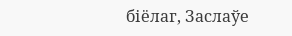біёлаг, Заслаўе